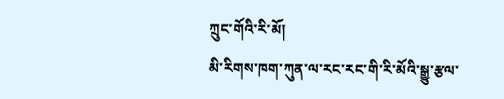ཀྲུང་གོའི་རི་མོ།
མི་རིགས་ཁག་ཀུན་ལ་རང་རང་གི་རི་མོའི་སྒྱུ་རྩལ་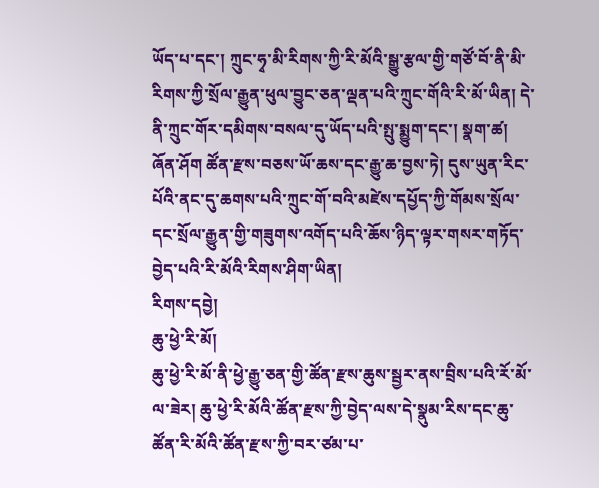ཡོད་པ་དང་། ཀྲུང་ཧྭ་མི་རིགས་ཀྱི་རི་མོའི་སྒྱུ་རྩལ་གྱི་གཙོ་བོ་ནི་མི་རིགས་ཀྱི་སྲོལ་རྒྱུན་ཕུལ་བྱུང་ཅན་ལྡན་པའི་ཀྲུང་གོའི་རི་མོ་ཡིན། དེ་ནི་ཀྲུང་གོར་དམིགས་བསལ་དུ་ཡོད་པའི་སྤུ་སྨྱུག་དང་། སྣག་ཚ། ཞོན་ཤོག ཚོན་རྫས་བཅས་ཡོ་ཆས་དང་རྒྱུ་ཆ་བྱས་ཏེ། དུས་ཡུན་རིང་པོའི་ནང་དུ་ཆགས་པའི་ཀྲུང་གོ་བའི་མཛེས་དཔྱོད་ཀྱི་གོམས་སྲོལ་དང་སྲོལ་རྒྱུན་གྱི་གཟུགས་འགོད་པའི་ཆོས་ཉིད་ལྟར་གསར་གཏོད་བྱེད་པའི་རི་མོའི་རིགས་ཤིག་ཡིན།
རིགས་དབྱེ།
ཆུ་ཕྱེ་རི་མོ།
ཆུ་ཕྱེ་རི་མོ་ནི་ཕྱེ་རྒྱུ་ཅན་གྱི་ཚོན་རྫས་ཆུས་སྦྱར་ནས་བྲིས་པའི་རོ་མོ་ལ་ཟེར། ཆུ་ཕྱེ་རི་མོའི་ཚོན་རྫས་ཀྱི་བྱེད་ལས་དེ་སྣུམ་རིས་དང་ཆུ་ཚོན་རི་མོའི་ཚོན་རྫས་ཀྱི་བར་ཙམ་པ་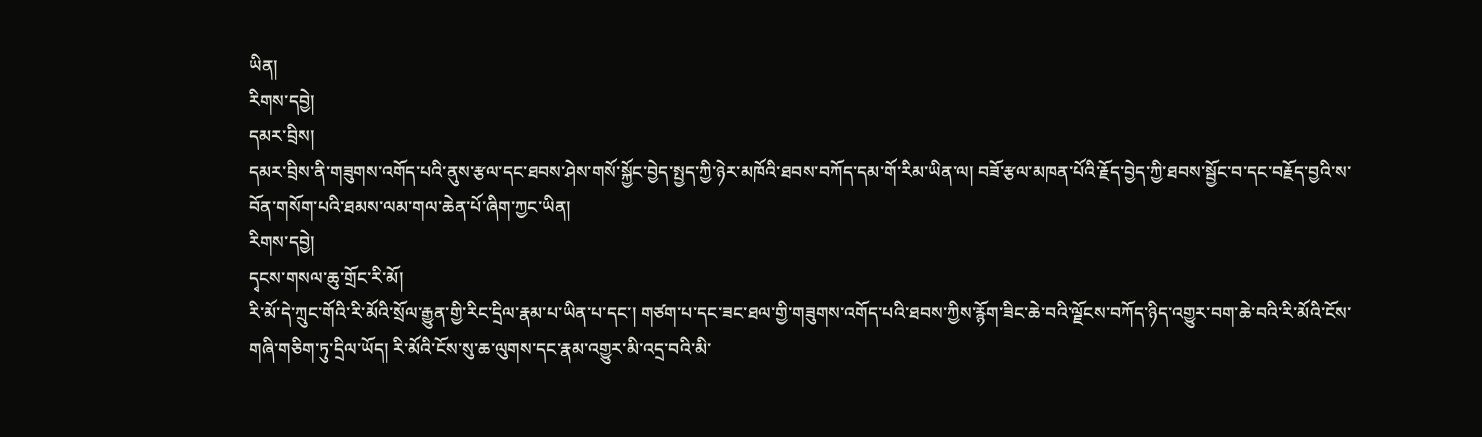ཡིན།
རིགས་དབྱེ།
དམར་བྲིས།
དམར་བྲིས་ནི་གཟུགས་འགོད་པའི་ནུས་རྩལ་དང་ཐབས་ཤེས་གསོ་སྐྱོང་བྱེད་སྤྱད་ཀྱི་ཉེར་མཁོའི་ཐབས་བཀོད་དམ་གོ་རིམ་ཡིན་ལ། བཟོ་རྩལ་མཁན་པོའི་རྗོད་བྱེད་ཀྱི་ཐབས་སྦྱོང་བ་དང་བརྗོད་བྱའི་ས་བོན་གསོག་པའི་ཐམས་ལམ་གལ་ཆེན་པོ་ཞིག་ཀྱང་ཡིན།
རིགས་དབྱེ།
དྭངས་གསལ་ཆུ་གྲོང་རི་མོ།
རི་མོ་དེ་ཀྲུང་གོའི་རི་མོའི་སྲོལ་རྒྱུན་གྱི་རིང་དྲིལ་རྣམ་པ་ཡིན་པ་དང་། གཙག་པ་དང་ཟང་ཐལ་གྱི་གཟུགས་འགོད་པའི་ཐབས་ཀྱིས་རྙོག་ཟིང་ཆེ་བའི་ལྗོངས་བཀོད་ཉིད་འགྱུར་བག་ཆེ་བའི་རི་མོའི་ངོས་གཞི་གཅིག་ཏུ་དྲིལ་ཡོད། རི་མོའི་ངོས་སུ་ཆ་ལུགས་དང་རྣམ་འགྱུར་མི་འདྲ་བའི་མི་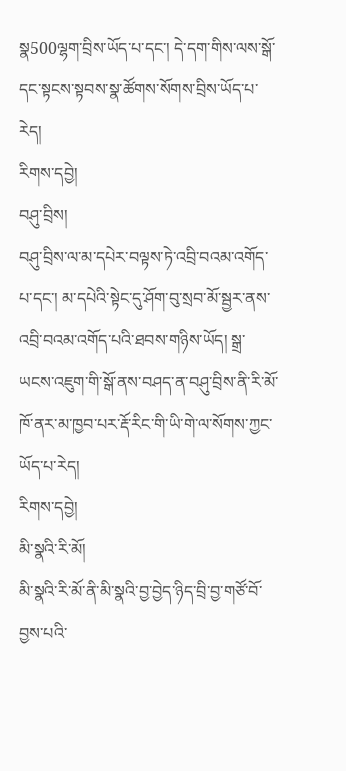སྣ500ལྷག་བྲིས་ཡོད་པ་དང་། དེ་དག་གིས་ལས་སྒོ་དང་སྟངས་སྟབས་སྣ་ཚོགས་སོགས་བྲིས་ཡོད་པ་རེད།
རིགས་དབྱེ།
བཤུ་བྲིས།
བཤུ་བྲིས་ལ་མ་དཔེར་བལྟས་ཏེ་འབྲི་བའམ་འགོད་པ་དང་། མ་དཔེའི་སྟེང་དུ་ཤོག་བུ་སྲབ་མོ་སྦྱར་ནས་འབྲི་བའམ་འགོད་པའི་ཐབས་གཉིས་ཡོད། སྒྲ་ཡངས་འཇུག་གི་སྒོ་ནས་བཤད་ན་བཤུ་བྲིས་ནི་རི་མོ་ཁོ་ནར་མ་ཁྱབ་པར་རྡོ་རིང་གི་ཡི་གེ་ལ་སོགས་ཀྱང་ཡོད་པ་རེད།
རིགས་དབྱེ།
མི་སྣའི་རི་མོ།
མི་སྣའི་རི་མོ་ནི་མི་སྣའི་བྱ་བྱེད་ཉིད་བྲི་བྱ་གཙོ་བོ་བྱས་པའི་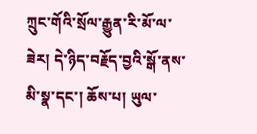ཀྲུང་གོའི་སྲོལ་རྒྱུན་རི་མོ་ལ་ཟེར། དེ་ཉིད་བརྗོད་བྱའི་སྒོ་ནས་མི་སྣ་དང་། ཆོས་པ། ཡུལ་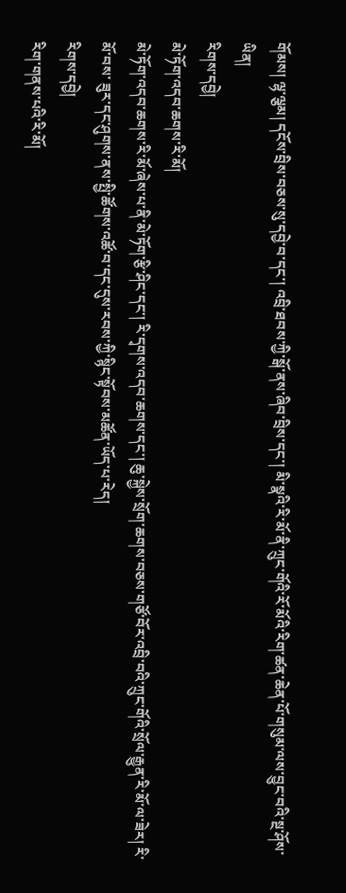གོམས། ལྷ་ལྕམ། དངོས་བྲིས་བཅས་སུ་དབྱེ་བ་དང་། འབྲི་ཐབས་ཀྱི་སྒོ་ནས་ཞིབ་བྲིས་དང་། མི་སྣའི་རི་མོ་ནི་ཀྲུང་གོའི་རོ་མོའི་རིག་ཚན་ཆེན་པོ་གསུམ་ལས་བྱུང་བའི་སྔ་ཤོས་ཡིན།
རིགས་དབྱེ།
མེ་ཏོག་འདབ་ཆགས་རི་མོ།
མེ་ཏོག་འདབ་ཆགས་རི་མོ་ཞེས་པ་ནི་མེ་ཏོག་རྩི་ཤིང་དང་། རི་དྭགས་འདབ་ཆགས་དང་། ཆུ་སྐྱེས་སྲོག་ཆགས་བཅས་གཙོ་བོར་འབྲི་བའི་ཀྲུང་གོའི་སྲོལ་རྒྱུན་རི་མོ་ལ་ཟེར། རི་མོ་བས་ ཟུར་དང་ཤུགས་ནས་སྤྱི་ཚོགས་འཚོ་བ་དང་དུས་རབས་ཀྱི་སྙིང་སྟོབས་མཚོན་ཡོད་པ་རེད།
རིགས་དབྱེ།
རིག་གནས་པའི་རི་མོ།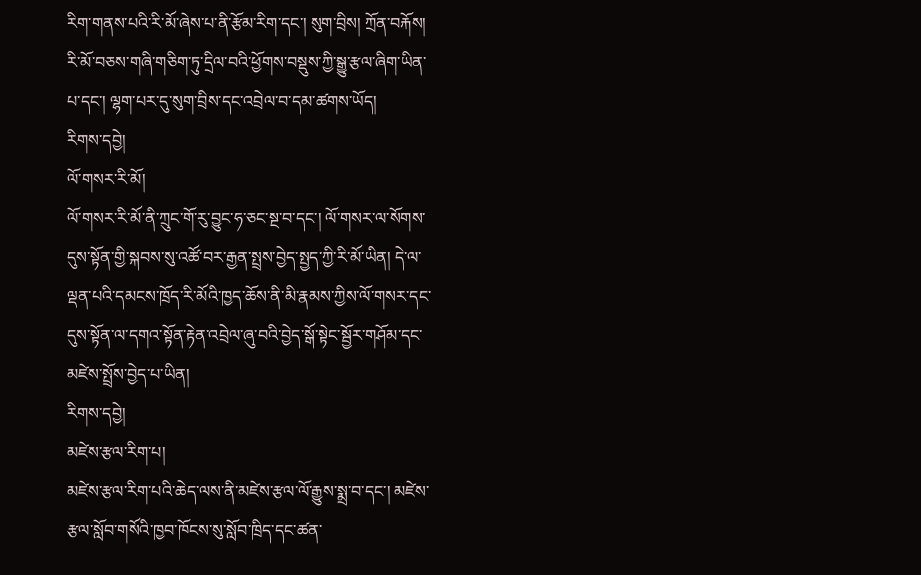རིག་གནས་པའི་རི་མོ་ཞེས་པ་ནི་རྩོམ་རིག་དང་། སུག་བྲིས། ཀྲོན་བརྐོས། རི་མོ་བཅས་གཞི་གཅིག་ཏུ་དྲིལ་བའི་ཕྱོགས་བསྡུས་ཀྱི་སྒྱུ་རྩལ་ཞིག་ཡིན་པ་དང་། ལྷག་པར་དུ་སུག་བྲིས་དང་འབྲེལ་བ་དམ་ཚགས་ཡོད།
རིགས་དབྱེ།
ལོ་གསར་རི་མོ།
ལོ་གསར་རི་མོ་ནི་ཀྲུང་གོ་རུ་བྱུང་ཧ་ཅང་སྔ་བ་དང་། ལོ་གསར་ལ་སོགས་དུས་སྟོན་གྱི་སྐབས་སུ་འཚོ་བར་རྒྱན་སྤྲས་བྱེད་སྤྱད་ཀྱི་རི་མོ་ཡིན། དེ་ལ་ལྡན་པའི་དམངས་ཁྲོད་རི་མོའི་ཁྱད་ཆོས་ནི་མི་རྣམས་ཀྱིས་ལོ་གསར་དང་དུས་སྟོན་ལ་དགའ་སྟོན་རྟེན་འབྲེལ་ཞུ་བའི་བྱེད་སྒོ་སྟེང་སྦྱོར་གཤོམ་དང་མཛེས་སྤྲོས་བྱེད་པ་ཡིན།
རིགས་དབྱེ།
མཛེས་རྩལ་རིག་པ།
མཛེས་རྩལ་རིག་པའི་ཆེད་ལས་ནི་མཛེས་རྩལ་ལོ་རྒྱུས་སྨྲ་བ་དང་། མཛེས་རྩལ་སློབ་གསོའི་ཁྱབ་ཁོངས་སུ་སློབ་ཁྲིད་དང་ཚན་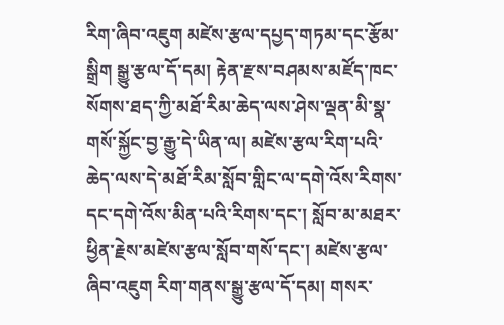རིག་ཞིབ་འཇུག མཛེས་རྩལ་དཔྱད་གཏམ་དང་རྩོམ་སྒྲིག སྒྱུ་རྩལ་དོ་དམ། རྟེན་རྫས་བཤམས་མཛོད་ཁང་སོགས་ཐད་ཀྱི་མཐོ་རིམ་ཆེད་ལས་ཤེས་ལྡན་མི་སྣ་གསོ་སྐྱོང་བྱ་རྒྱུ་དེ་ཡིན་ལ། མཛེས་རྩལ་རིག་པའི་ཆེད་ལས་དེ་མཐོ་རིམ་སློབ་གླིང་ལ་དགེ་འོས་རིགས་དང་དགེ་འོས་མིན་པའི་རིགས་དང་། སློབ་མ་མཐར་ཕྱིན་རྗེས་མཛེས་རྩལ་སློབ་གསོ་དང་། མཛེས་རྩལ་ཞིབ་འཇུག རིག་གནས་སྒྱུ་རྩལ་དོ་དམ། གསར་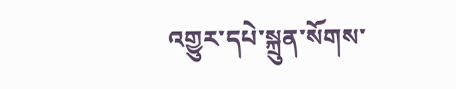འགྱུར་དཔེ་སྐྲུན་སོགས་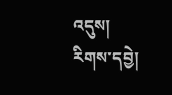འདུས།
རིགས་དབྱེ།